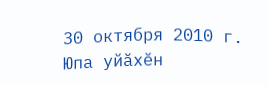30 октября 2010 г.
Юпа уйăхĕн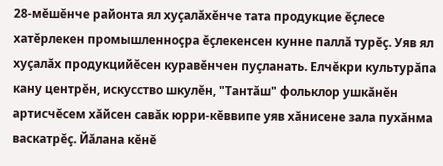28-мĕшĕнче районта ял хуçалăхĕнче тата продукцие ĕçлесе хатĕрлекен промышленноçра ĕçлекенсен кунне паллă турĕç. Уяв ял хуçалăх продукцийĕсен куравĕнчен пуçланать. Елчĕкри культурăпа кану центрĕн, искусство шкулĕн, "Тантăш" фольклор ушкăнĕн артисчĕсем хăйсен савăк юрри-кĕввипе уяв хăнисене зала пухăнма васкатрĕç. Йăлана кĕнĕ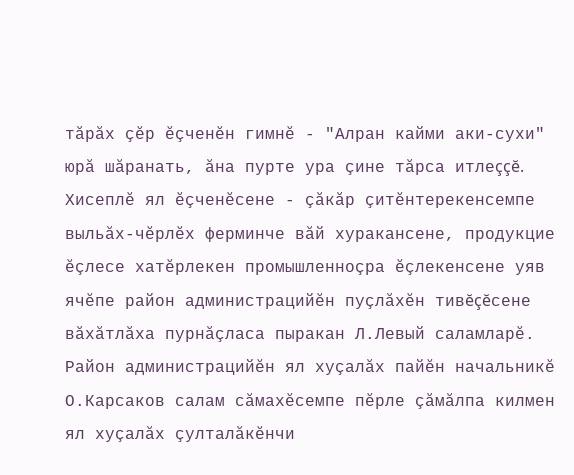тăрăх çĕр ĕçченĕн гимнĕ - "Алран кайми аки-сухи" юрă шăранать, ăна пурте ура çине тăрса итлеççĕ. Хисеплĕ ял ĕçченĕсене - çăкăр çитĕнтерекенсемпе выльăх-чĕрлĕх ферминче вăй хуракансене, продукцие ĕçлесе хатĕрлекен промышленноçра ĕçлекенсене уяв ячĕпе район администрацийĕн пуçлăхĕн тивĕçĕсене вăхăтлăха пурнăçласа пыракан Л.Левый саламларĕ. Район администрацийĕн ял хуçалăх пайĕн начальникĕ О.Карсаков салам сăмахĕсемпе пĕрле çăмăлпа килмен ял хуçалăх çулталăкĕнчи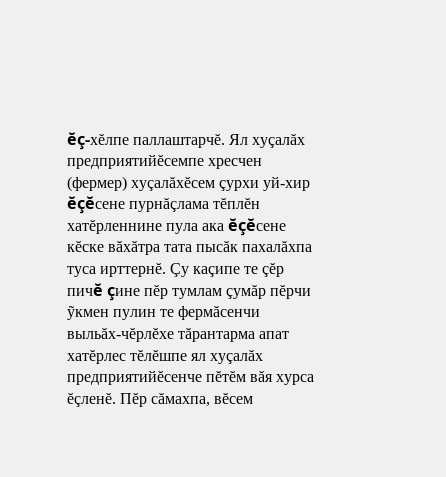ĕç-хĕлпе паллаштарчĕ. Ял хуçалăх предприятийĕсемпе хресчен (фермер) хуçалăхĕсем çурхи уй-хир ĕçĕсене пурнăçлама тĕплĕн хатĕрленнине пула ака ĕçĕсене кĕске вăхăтра тата пысăк пахалăхпа туса ирттернĕ. Çу каçипе те çĕр пичĕ çине пĕр тумлам çумăр пĕрчи ỹкмен пулин те фермăсенчи выльăх-чĕрлĕхе тăрантарма апат хатĕрлес тĕлĕшпе ял хуçалăх предприятийĕсенче пĕтĕм вăя хурса ĕçленĕ. Пĕр сăмахпа, вĕсем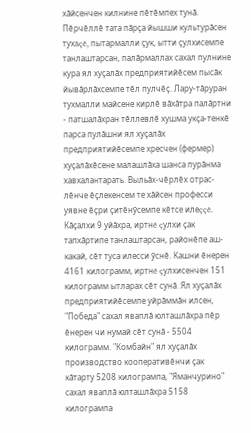хăйсенчен килнине пĕтĕмпех тунă. Пĕрчĕллĕ тата пăрçа йышши культурăсен тухăçĕ, пытармалли çук, ытти çулхисемпе танлаштарсан, палăрмаллах сахал пулнине кура ял хуçалăх предприятийĕсем пысăк йывăрлăхсемпе тĕл пулчĕç. Лару-тăруран тухмалли майсене кирлĕ вăхăтра палăртни - патшалăхран тĕллевлĕ хушма укçа-тенкĕ парса пулăшни ял хуçалăх предприятийĕсемпе хресчен (фермер) хуçалăхĕсене малашлăха шанса пурăнма хавхалантарать. Выльăх-чĕрлĕх отрас-лĕнче ĕçлекенсем те хăйсен професси уявне ĕçри çитĕнỹсемпе кĕтсе илеççĕ. Кăçалхи 9 уйăхра, иртнĕ çулхи çак тапхăртипе танлаштарсан, районĕпе аш-какай, сĕт туса илесси ỹснĕ. Кашни ĕнерен 4161 килограмм, иртнĕ çулхисенчен 151 килограмм ытларах сĕт сунă. Ял хуçалăх предприятийĕсемпе уйрăммăн илсен, "Победа" сахал яваплă юлташлăхра пĕр ĕнерен чи нумай сĕт сунă - 5504 килограмм. "Комбайн" ял хуçалăх производство кооперативĕнчи çак кăтарту 5208 килогрампа, "Яманчурино" сахал яваплă юлташлăхра 5158 килогрампа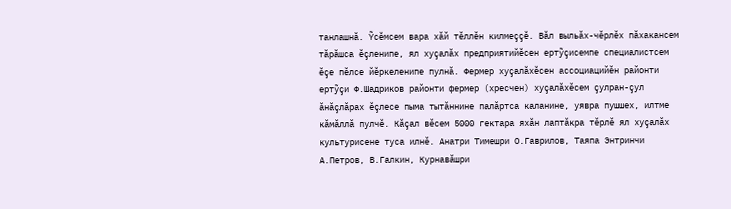танлашнă. Ỹсĕмсем вара хăй тĕллĕн килмеççĕ. Вăл выльăх-чĕрлĕх пăхакансем тăрăшса ĕçленипе, ял хуçалăх предприятийĕсен ертỹçисемпе специалистсем ĕçе пĕлсе йĕркеленипе пулнă. Фермер хуçалăхĕсен ассоциацийĕн районти ертỹçи Ф.Шадриков районти фермер (хресчен) хуçалăхĕсем çулран-çул ăнăçлăрах ĕçлесе пыма тытăннине палăртса каланине, уявра пушшех, илтме кăмăллă пулчĕ. Кăçал вĕсем 5000 гектара яхăн лаптăкра тĕрлĕ ял хуçалăх культурисене туса илнĕ. Анатри Тимешри О.Гаврилов, Таяпа Энтринчи А.Петров, В.Галкин, Курнавăшри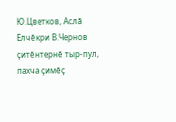Ю.Цветков, Аслă Елчĕкри В.Чернов çитĕнтернĕ тыр-пул, пахча çимĕç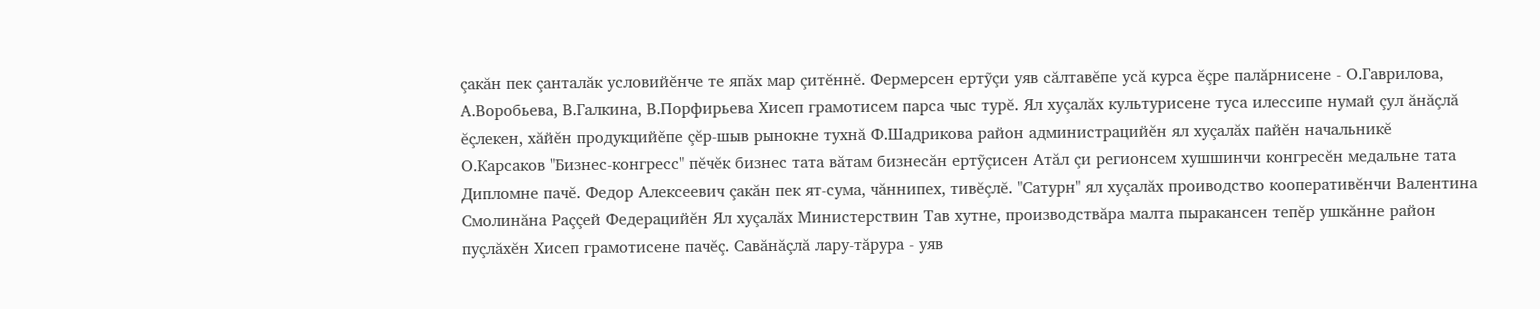çакăн пек çанталăк условийĕнче те япăх мар çитĕннĕ. Фермерсен ертỹçи уяв сăлтавĕпе усă курса ĕçре палăрнисене - О.Гаврилова, А.Воробьева, В.Галкина, В.Порфирьева Хисеп грамотисем парса чыс турĕ. Ял хуçалăх культурисене туса илессипе нумай çул ăнăçлă ĕçлекен, хăйĕн продукцийĕпе çĕр-шыв рынокне тухнă Ф.Шадрикова район администрацийĕн ял хуçалăх пайĕн начальникĕ О.Карсаков "Бизнес-конгресс" пĕчĕк бизнес тата вăтам бизнесăн ертỹçисен Атăл çи регионсем хушшинчи конгресĕн медальне тата Дипломне пачĕ. Федор Алексеевич çакăн пек ят-сума, чăннипех, тивĕçлĕ. "Сатурн" ял хуçалăх проиводство кооперативĕнчи Валентина Смолинăна Раççей Федерацийĕн Ял хуçалăх Министерствин Тав хутне, производствăра малта пыракансен тепĕр ушкăнне район пуçлăхĕн Хисеп грамотисене пачĕç. Савăнăçлă лару-тăрура - уяв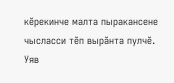кĕрекинче малта пыракансене чысласси тĕп вырăнта пулчĕ. Уяв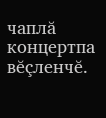чаплă концертпа вĕçленчĕ.